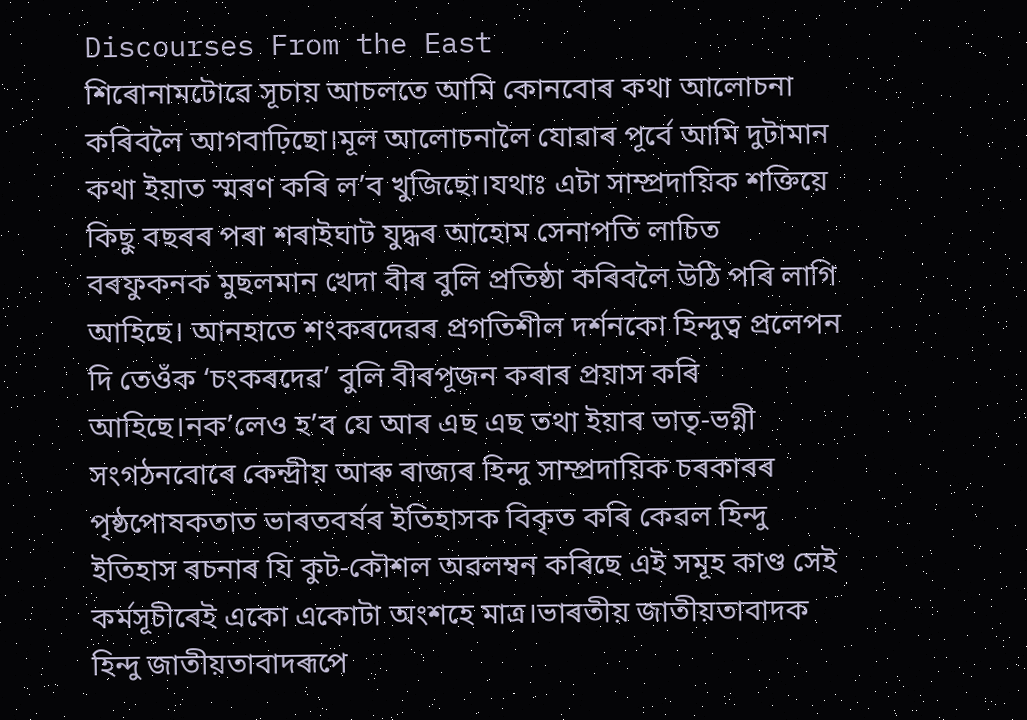Discourses From the East
শিৰোনামটোৱে সূচায় আচলতে আমি কোনবোৰ কথা আলোচনা কৰিবলৈ আগবাঢ়িছো।মূল আলোচনালৈ যোৱাৰ পূৰ্বে আমি দুটামান কথা ইয়াত স্মৰণ কৰি ল’ব খুজিছো।যথাঃ এটা সাম্প্ৰদায়িক শক্তিয়ে কিছু বছৰৰ পৰা শৰাইঘাট যুদ্ধৰ আহোম সেনাপতি লাচিত বৰফুকনক মুছলমান খেদা বীৰ বুলি প্ৰতিষ্ঠা কৰিবলৈ উঠি পৰি লাগি আহিছে। আনহাতে শংকৰদেৱৰ প্ৰগতিশীল দৰ্শনকো হিন্দুত্ব প্ৰলেপন দি তেওঁক ‘চংকৰদেৱ’ বুলি বীৰপূজন কৰাৰ প্ৰয়াস কৰি আহিছে।নক’লেও হ’ব যে আৰ এছ এছ তথা ইয়াৰ ভাতৃ-ভগ্নী সংগঠনবোৰে কেন্দ্ৰীয় আৰু ৰাজ্যৰ হিন্দু সাম্প্ৰদায়িক চৰকাৰৰ পৃষ্ঠপোষকতাত ভাৰতবৰ্ষৰ ইতিহাসক বিকৃত কৰি কেৱল হিন্দু ইতিহাস ৰচনাৰ যি কুট-কৌশল অৱলম্বন কৰিছে এই সমূহ কাণ্ড সেই কৰ্মসূচীৰেই একো একোটা অংশহে মাত্ৰ।ভাৰতীয় জাতীয়তাবাদক হিন্দু জাতীয়তাবাদৰূপে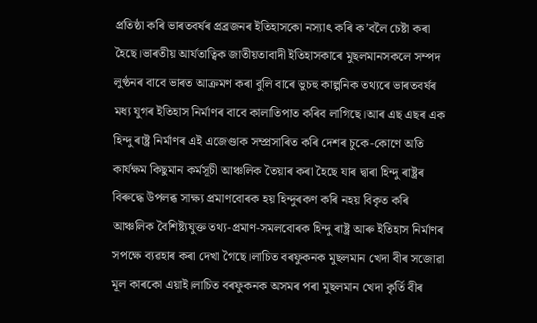প্ৰতিষ্ঠা কৰি ভাৰতবৰ্ষৰ প্ৰব্ৰজনৰ ইতিহাসকো নস্যাৎ কৰি ক’বলৈ চেষ্টা কৰা হৈছে।ভাৰতীয় আৰ্যতাত্বিক জাতীয়তাবাদী ইতিহাসকাৰে মুছলমানসকলে সম্পদ লুণ্ঠনৰ বাবে ভাৰত আক্ৰমণ কৰা বুলি বাৰে ভুচহু কাল্পনিক তথ্যৰে ভাৰতবৰ্ষৰ মধ্য যুগৰ ইতিহাস নিৰ্মাণৰ বাবে কালাতিপাত কৰিব লাগিছে।আৰ এছ এছৰ এক হিন্দু ৰাষ্ট্ৰ নিৰ্মাণৰ এই এজেণ্ডাক সম্প্ৰসাৰিত কৰি দেশৰ চুকে-কোণে অতি কাৰ্যক্ষম কিছুমান কৰ্মসূচী আঞ্চলিক তৈয়াৰ কৰা হৈছে যাৰ দ্বাৰা হিন্দু ৰাষ্ট্ৰৰ বিৰুদ্ধে উপলব্ধ সাক্ষ্য প্ৰমাণবোৰক হয় হিন্দুৰকণ কৰি নহয় বিকৃত কৰি আঞ্চলিক বৈশিষ্ট্যযুক্ত তথ্য-প্ৰমাণ-সমলবোৰক হিন্দু ৰাষ্ট্ৰ আৰু ইতিহাস নিৰ্মাণৰ সপক্ষে ব্যৱহাৰ কৰা দেখা গৈছে।লাচিত বৰফুকনক মুছলমান খেদা বীৰ সজোৱা মূল কাৰকো এয়াই।লাচিত বৰফুকনক অসমৰ পৰা মুছলমান খেদা কৃৰ্তি বীৰ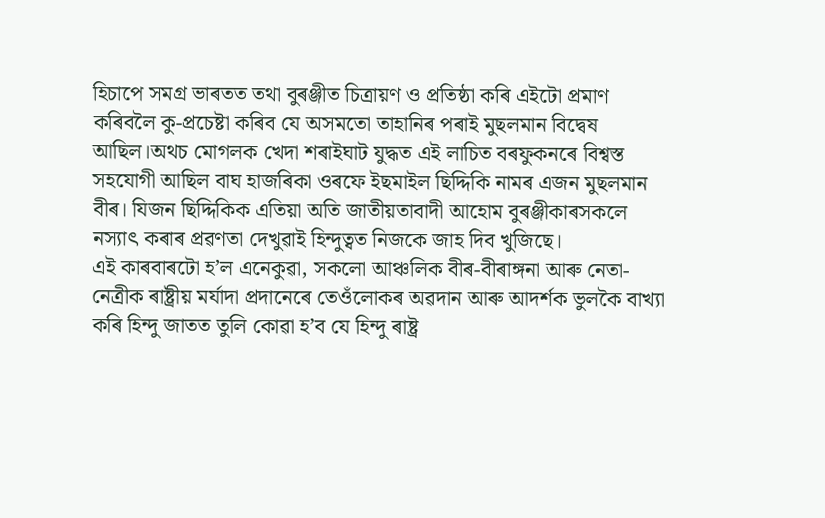হিচাপে সমগ্ৰ ভাৰতত তথা বুৰঞ্জীত চিত্ৰায়ণ ও প্ৰতিষ্ঠা কৰি এইটো প্ৰমাণ কৰিবলৈ কু-প্ৰচেষ্টা কৰিব যে অসমতো তাহানিৰ পৰাই মুছলমান বিদ্বেষ আছিল।অথচ মোগলক খেদা শৰাইঘাট যুদ্ধত এই লাচিত বৰফুকনৰে বিশ্বস্ত সহযোগী আছিল বাঘ হাজৰিকা ওৰফে ইছমাইল ছিদ্দিকি নামৰ এজন মুছলমান বীৰ। যিজন ছিদ্দিকিক এতিয়া অতি জাতীয়তাবাদী আহোম বুৰঞ্জীকাৰসকলে নস্যাৎ কৰাৰ প্ৰৱণতা দেখুৱাই হিন্দুত্বত নিজকে জাহ দিব খুজিছে।
এই কাৰবাৰটো হ’ল এনেকুৱা, সকলো আঞ্চলিক বীৰ-বীৰাঙ্গনা আৰু নেতা-নেত্ৰীক ৰাষ্ট্ৰীয় মৰ্যাদা প্ৰদানেৰে তেওঁলোকৰ অৱদান আৰু আদৰ্শক ভুলকৈ বাখ্যা কৰি হিন্দু জাতত তুলি কোৱা হ’ব যে হিন্দু ৰাষ্ট্ৰ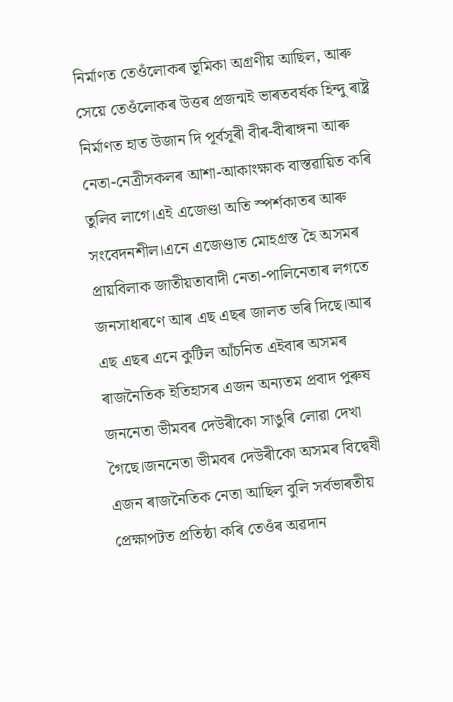নিৰ্মাণত তেওঁলোকৰ ভূমিকা অগ্ৰণীয় আছিল, আৰু সেয়ে তেওঁলোকৰ উত্তৰ প্ৰজন্মই ভাৰতবৰ্ষক হিন্দু ৰাষ্ট্ৰ নিৰ্মাণত হাত উজান দি পূৰ্বসূৰী বীৰ-বীৰাঙ্গনা আৰু নেতা-নেত্ৰীসকলৰ আশা-আকাংক্ষাক বাস্তৱায়িত কৰি তুলিব লাগে।এই এজেণ্ডা অতি স্পৰ্শকাতৰ আৰু সংবেদনশীল।এনে এজেণ্ডাত মোহগ্ৰস্ত হৈ অসমৰ প্ৰায়বিলাক জাতীয়তাবাদী নেতা-পালিনেতাৰ লগতে জনসাধাৰণে আৰ এছ এছৰ জালত ভৰি দিছে।আৰ এছ এছৰ এনে কুটিল আঁচনিত এইবাৰ অসমৰ ৰাজনৈতিক ইতিহাসৰ এজন অন্যতম প্ৰবাদ পুৰুষ জননেতা ভীমবৰ দেউৰীকো সাঙুৰি লোৱা দেখা গৈছে।জননেতা ভীমবৰ দেউৰীকো অসমৰ বিদ্বেষী এজন ৰাজনৈতিক নেতা আছিল বুলি সৰ্বভাৰতীয় প্ৰেক্ষাপটত প্ৰতিষ্ঠা কৰি তেওঁৰ অৱদান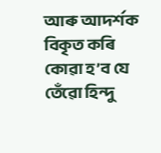আৰু আদৰ্শক বিকৃত কৰি কোৱা হ’ব যে তেঁৱো হিন্দু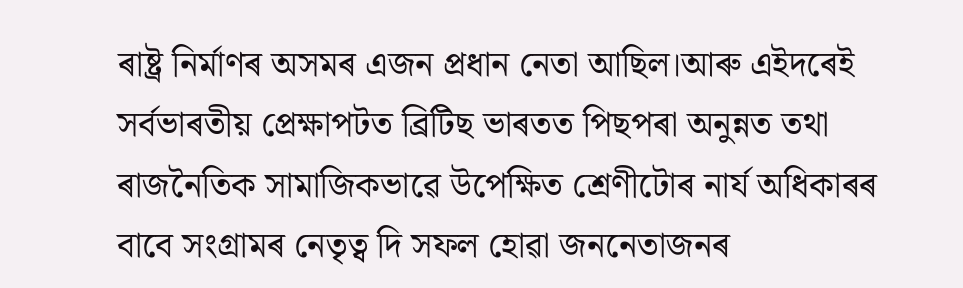ৰাষ্ট্ৰ নিৰ্মাণৰ অসমৰ এজন প্ৰধান নেতা আছিল।আৰু এইদৰেই সৰ্বভাৰতীয় প্ৰেক্ষাপটত ব্ৰিটিছ ভাৰতত পিছপৰা অনুন্নত তথা ৰাজনৈতিক সামাজিকভাৱে উপেক্ষিত শ্ৰেণীটোৰ নাৰ্য অধিকাৰৰ বাবে সংগ্ৰামৰ নেতৃত্ব দি সফল হোৱা জননেতাজনৰ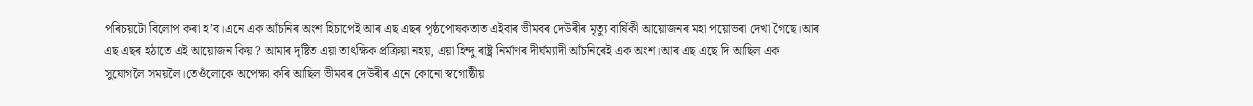পৰিচয়টো বিলোপ কৰা হ’ব।এনে এক আঁচনিৰ অংশ হিচাপেই আৰ এছ এছৰ পৃষ্ঠপোষকতাত এইবাৰ ভীমবৰ দেউৰীৰ মৃত্যু বাৰ্ষিকী আয়োজনৰ মহা পয়োভৰা দেখা গৈছে।আৰ এছ এছৰ হঠাতে এই আয়োজন কিয় ? আমাৰ দৃষ্টিত এয়া তাৎক্ষিক প্ৰক্ৰিয়া নহয়, এয়া হিন্দু ৰাষ্ট্ৰ নিৰ্মাণৰ দীৰ্ঘম্যাদী আঁচনিৰেই এক অংশ।আৰ এছ এছে দি আছিল এক সুযোগলৈ সময়লৈ।তেওঁলোকে অপেক্ষা কৰি আছিল ভীমবৰ দেউৰীৰ এনে কোনো স্বগোষ্ঠীয়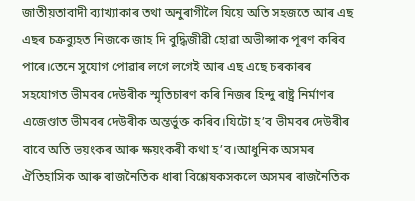জাতীয়তাবাদী ব্যাখ্যাকাৰ তথা অনুৰাগীলৈ যিয়ে অতি সহজতে আৰ এছ এছৰ চক্ৰব্যুহত নিজকে জাহ দি বুদ্ধিজীৱী হোৱা অভীপ্সাক পূৰণ কৰিব পাৰে।তেনে সুযোগ পোৱাৰ লগে লগেই আৰ এছ এছে চৰকাৰৰ সহযোগত ভীমবৰ দেউৰীক স্মৃতিচাৰণ কৰি নিজৰ হিন্দু ৰাষ্ট্ৰ নিৰ্মাণৰ এজেণ্ডাত ভীমবৰ দেউৰীক অন্তৰ্ভুক্ত কৰিব।যিটো হ’ব ভীমবৰ দেউৰীৰ বাবে অতি ভয়ংকৰ আৰু ক্ষয়ংকৰী কথা হ’ব।আধুনিক অসমৰ ঐতিহাসিক আৰু ৰাজনৈতিক ধাৰা বিশ্লেষকসকলে অসমৰ ৰাজনৈতিক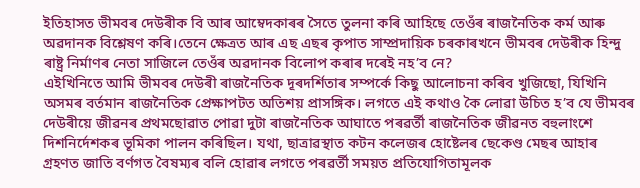ইতিহাসত ভীমবৰ দেউৰীক বি আৰ আম্বেদকাৰৰ সৈতে তুলনা কৰি আহিছে তেওঁৰ ৰাজনৈতিক কৰ্ম আৰু অৱদানক বিশ্লেষণ কৰি।তেনে ক্ষেত্ৰত আৰ এছ এছৰ কৃপাত সাম্প্ৰদায়িক চৰকাৰখনে ভীমবৰ দেউৰীক হিন্দু ৰাষ্ট্ৰ নিৰ্মাণৰ নেতা সাজিলে তেওঁৰ অৱদানক বিলোপ কৰাৰ দৰেই নহ’ব নে?
এইখিনিতে আমি ভীমবৰ দেউৰী ৰাজনৈতিক দূৰদৰ্শিতাৰ সম্পৰ্কে কিছু আলোচনা কৰিব খুজিছো, যিখিনি অসমৰ বৰ্তমান ৰাজনৈতিক প্ৰেক্ষাপটত অতিশয় প্ৰাসঙ্গিক। লগতে এই কথাও কৈ লোৱা উচিত হ’ব যে ভীমবৰ দেউৰীয়ে জীৱনৰ প্ৰথমছোৱাত পোৱা দুটা ৰাজনৈতিক আঘাতে পৰৱৰ্তী ৰাজনৈতিক জীৱনত বহুলাংশে দিশনিৰ্দেশকৰ ভূমিকা পালন কৰিছিল। যথা, ছাত্ৰাৱস্থাত কটন কলেজৰ হোষ্টেলৰ ছেকেণ্ড মেছৰ আহাৰ গ্ৰহণত জাতি বৰ্ণগত বৈষম্যৰ বলি হোৱাৰ লগতে পৰৱৰ্তী সময়ত প্ৰতিযোগিতামূলক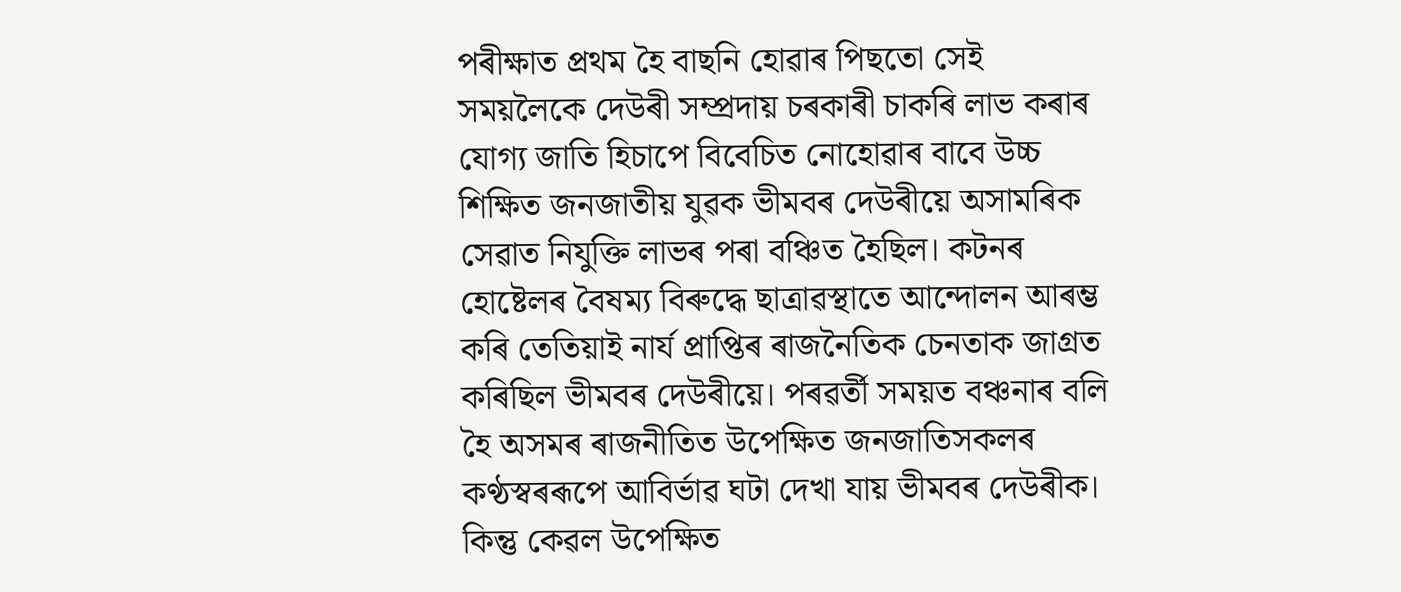পৰীক্ষাত প্ৰথম হৈ বাছনি হোৱাৰ পিছতো সেই সময়লৈকে দেউৰী সম্প্ৰদায় চৰকাৰী চাকৰি লাভ কৰাৰ যোগ্য জাতি হিচাপে বিবেচিত নোহোৱাৰ বাবে উচ্চ শিক্ষিত জনজাতীয় যুৱক ভীমবৰ দেউৰীয়ে অসামৰিক সেৱাত নিযুক্তি লাভৰ পৰা বঞ্চিত হৈছিল। কটনৰ হোষ্টেলৰ বৈষম্য বিৰুদ্ধে ছাত্ৰাৱস্থাতে আন্দোলন আৰম্ভ কৰি তেতিয়াই নাৰ্য প্ৰাপ্তিৰ ৰাজনৈতিক চেনতাক জাগ্ৰত কৰিছিল ভীমবৰ দেউৰীয়ে। পৰৱৰ্তী সময়ত বঞ্চনাৰ বলি হৈ অসমৰ ৰাজনীতিত উপেক্ষিত জনজাতিসকলৰ কণ্ঠস্বৰৰূপে আবিৰ্ভাৱ ঘটা দেখা যায় ভীমবৰ দেউৰীক। কিন্তু কেৱল উপেক্ষিত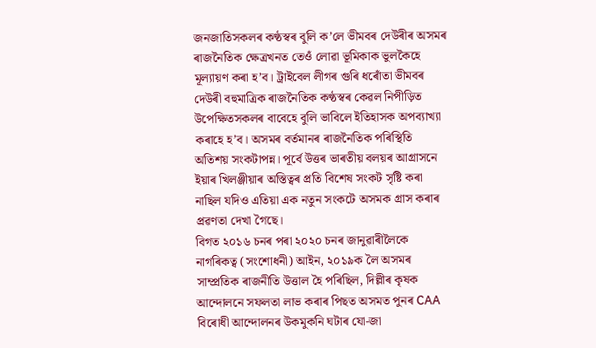জনজাতিসকলৰ কণ্ঠস্বৰ বুলি ক’লে ভীমবৰ দেউৰীৰ অসমৰ ৰাজনৈতিক ক্ষেত্ৰখনত তেওঁ লোৱা ভূমিকাক ভুলকৈহে মূল্যায়ণ কৰা হ’ব। ট্ৰাইবেল লীগৰ গুৰি ধৰোঁতা ভীমবৰ দেউৰী বহুমাত্ৰিক ৰাজনৈতিক কণ্ঠস্বৰ কেৱল নিপীড়িত উপেক্ষিতসকলৰ বাবেহে বুলি ভাবিলে ইতিহাসক অপব্যাখ্যা কৰাহে হ’ব। অসমৰ বৰ্তমানৰ ৰাজনৈতিক পৰিস্থিতি অতিশয় সংকটাপন্ন। পূৰ্বে উত্তৰ ভাৰতীয় বলয়ৰ আগ্ৰাসনে ইয়াৰ খিলঞ্জীয়াৰ অস্তিত্বৰ প্ৰতি বিশেষ সংকট সৃষ্টি কৰা নাছিল যদিও এতিয়া এক নতুন সংকটে অসমক গ্ৰাস কৰাৰ প্ৰৱণতা দেখা গৈছে।
বিগত ২০১৬ চনৰ পৰা ২০২০ চনৰ জানুৱাৰীলৈকে নাগৰিকত্ব (সংশোধনী) আইন, ২০১৯ক লৈ অসমৰ সাম্প্ৰতিক ৰাজনীতি উত্তাল হৈ পৰিছিল, দিল্লীৰ কৃষক আন্দোলনে সফলতা লাভ কৰাৰ পিছত অসমত পুনৰ CAA বিৰোধী আন্দোলনৰ উকমুকনি ঘটাৰ যো-জা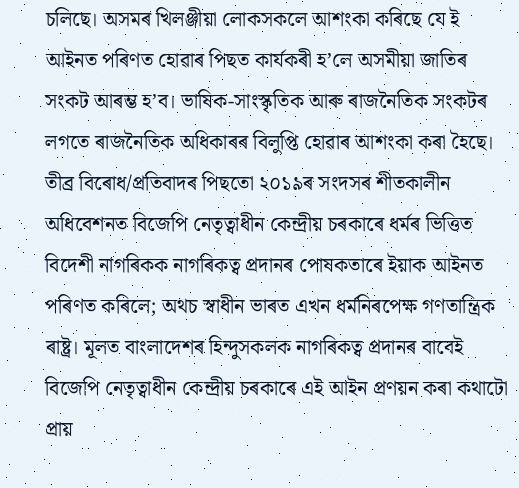চলিছে। অসমৰ খিলঞ্জীয়া লোকসকলে আশংকা কৰিছে যে ই আইনত পৰিণত হোৱাৰ পিছত কাৰ্যকৰী হ’লে অসমীয়া জাতিৰ সংকট আৰম্ভ হ’ব। ভাষিক-সাংস্কৃতিক আৰু ৰাজনৈতিক সংকটৰ লগতে ৰাজনৈতিক অধিকাৰৰ বিলুপ্তি হোৱাৰ আশংকা কৰা হৈছে। তীব্ৰ বিৰোধ/প্ৰতিবাদৰ পিছতো ২০১৯ৰ সংদসৰ শীতকালীন অধিবেশনত বিজেপি নেতৃত্বাধীন কেন্দ্ৰীয় চৰকাৰে ধৰ্মৰ ভিত্তিত বিদেশী নাগৰিকক নাগৰিকত্ব প্ৰদানৰ পোষকতাৰে ইয়াক আইনত পৰিণত কৰিলে; অথচ স্বাধীন ভাৰত এখন ধৰ্মনিৰপেক্ষ গণতান্ত্ৰিক ৰাষ্ট্ৰ। মূলত বাংলাদেশৰ হিন্দুসকলক নাগৰিকত্ব প্ৰদানৰ বাবেই বিজেপি নেতৃত্বাধীন কেন্দ্ৰীয় চৰকাৰে এই আইন প্ৰণয়ন কৰা কথাটো প্ৰায়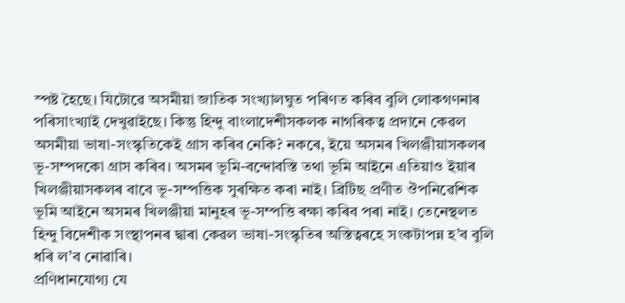স্পষ্ট হৈছে। যিটোৱে অসমীয়া জাতিক সংখ্যালঘুত পৰিণত কৰিব বুলি লোকগণনাৰ পৰিসাংখ্যাই দেখুৱাইছে। কিন্তু হিন্দু বাংলাদেশীসকলক নাগৰিকত্ব প্ৰদানে কেৱল অসমীয়া ভাষা-সংস্কৃতিকেই গ্ৰাস কৰিব নেকি? নকৰে, ইয়ে অসমৰ খিলঞ্জীয়াসকলৰ ভূ-সম্পদকো গ্ৰাস কৰিব। অসমৰ ভূমি-বন্দোবস্তি তথা ভূমি আইনে এতিয়াও ইয়াৰ খিলঞ্জীয়াসকলৰ বাবে ভূ-সম্পত্তিক সুৰক্ষিত কৰা নাই। ব্ৰিটিছ প্ৰণীত ঔপনিৱেশিক ভূমি আইনে অসমৰ খিলঞ্জীয়া মানুহৰ ভূ-সম্পত্তি ৰক্ষা কৰিব পৰা নাই। তেনেস্থলত হিন্দু বিদেশীক সংস্থাপনৰ দ্বাৰা কেৱল ভাষা-সংস্কৃতিৰ অস্তিত্বৰহে সংকটাপন্ন হ’ব বুলি ধৰি ল’ব নোৱাৰি।
প্ৰণিধানযোগ্য যে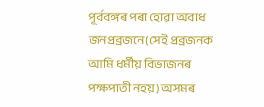পূৰ্ববঙ্গৰ পৰা হোৱা অবাধ জনপ্ৰব্ৰজনে(সেই প্ৰব্ৰজনক আমি ধৰ্মীয় বিভাজনৰ পক্ষপাতী নহয়) অসমৰ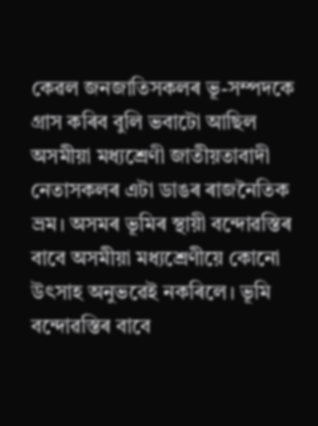কেৱল জনজাতিসকলৰ ভূ-সম্পদকে গ্ৰাস কৰিব বুলি ভবাটো আছিল অসমীয়া মধ্যশ্ৰেণী জাতীয়তাবাদী নেতাসকলৰ এটা ডাঙৰ ৰাজনৈতিক ভ্ৰম। অসমৰ ভূমিৰ স্থায়ী বন্দোৱস্তিৰ বাবে অসমীয়া মধ্যশ্ৰেণীয়ে কোনো উৎসাহ অনুভৱেই নকৰিলে। ভূমি বন্দোৱস্তিৰ বাবে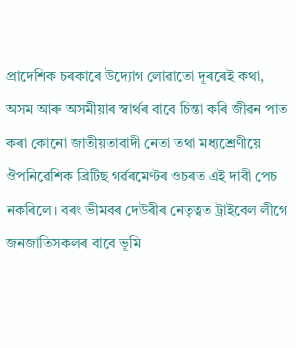প্ৰাদেশিক চৰকাৰে উদ্যোগ লোৱাতো দূৰৰেই কথা, অসম আৰু অসমীয়াৰ স্বাৰ্থৰ বাবে চিন্তা কৰি জীৱন পাত কৰা কোনো জাতীয়তাবাদী নেতা তথা মধ্যশ্ৰেণীয়ে ঔপনিৱেশিক ব্ৰিটিছ গৰ্ৱৰমেণ্টৰ ওচৰত এই দাবী পেচ নকৰিলে। বৰং ভীমবৰ দেউৰীৰ নেতৃত্বত ট্ৰাইবেল লীগে জনজাতিসকলৰ বাবে ভূমি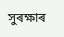সুৰক্ষাৰ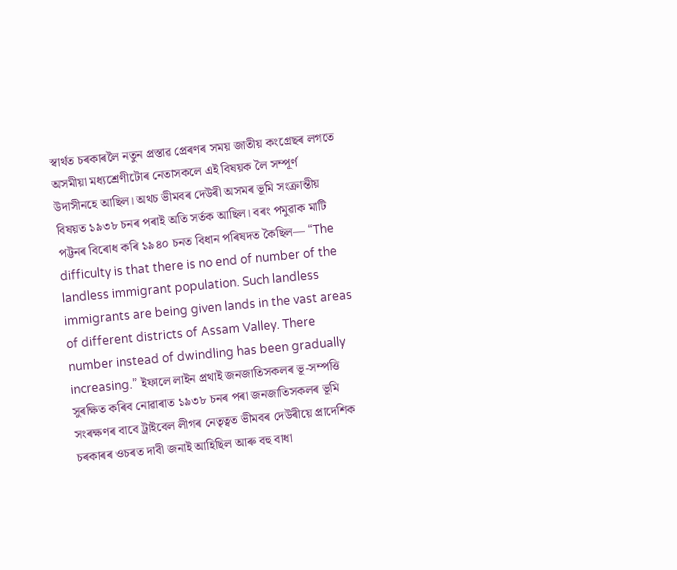স্বাৰ্থত চৰকাৰলৈ নতুন প্ৰস্তাৱ প্ৰেৰণৰ সময় জাতীয় কংগ্ৰেছৰ লগতে অসমীয়া মধ্যশ্ৰেণীটোৰ নেতাসকলে এই বিষয়ক লৈ সম্পূৰ্ণ উদাসীনহে আছিল। অথচ ভীমবৰ দেউৰী অসমৰ ভূমি সংক্ৰান্তীয় বিষয়ত ১৯৩৮ চনৰ পৰাই অতি সৰ্তক আছিল। বৰং পমুৱাক মাটি পট্টনৰ বিৰোধ কৰি ১৯৪০ চনত বিধান পৰিষদত কৈছিল— “The difficulty is that there is no end of number of the landless immigrant population. Such landless immigrants are being given lands in the vast areas of different districts of Assam Valley. There number instead of dwindling has been gradually increasing.” ইফালে লাইন প্ৰথাই জনজাতিসকলৰ ভূ-সম্পত্তি সুৰক্ষিত কৰিব নোৱাৰাত ১৯৩৮ চনৰ পৰা জনজাতিসকলৰ ভূমি সংৰক্ষণৰ বাবে ট্ৰাইবেল লীগৰ নেতৃত্বত ভীমবৰ দেউৰীয়ে প্ৰাদেশিক চৰকাৰৰ ওচৰত দাবী জনাই আহিছিল আৰু বহু বাধা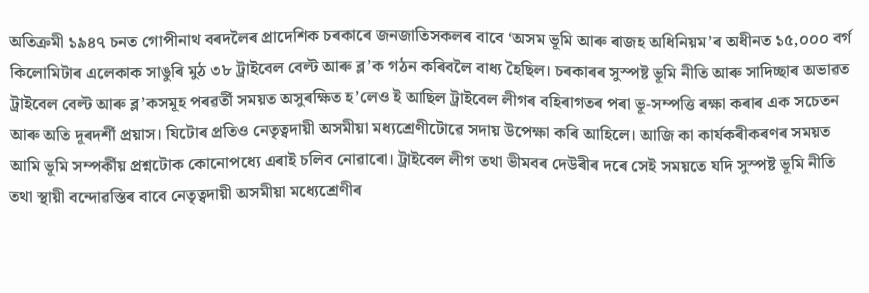অতিক্ৰমী ১৯৪৭ চনত গোপীনাথ বৰদলৈৰ প্ৰাদেশিক চৰকাৰে জনজাতিসকলৰ বাবে ‘অসম ভূমি আৰু ৰাজহ অধিনিয়ম’ৰ অধীনত ১৫,০০০ বৰ্গ কিলোমিটাৰ এলেকাক সাঙুৰি মুঠ ৩৮ ট্ৰাইবেল বেল্ট আৰু ব্ল’ক গঠন কৰিবলৈ বাধ্য হৈছিল। চৰকাৰৰ সুস্পষ্ট ভূমি নীতি আৰু সাদিচ্ছাৰ অভাৱত ট্ৰাইবেল বেল্ট আৰু ব্ল’কসমূহ পৰৱৰ্তী সময়ত অসুৰক্ষিত হ’লেও ই আছিল ট্ৰাইবেল লীগৰ বহিৰাগতৰ পৰা ভূ-সম্পত্তি ৰক্ষা কৰাৰ এক সচেতন আৰু অতি দূৰদৰ্শী প্ৰয়াস। যিটোৰ প্ৰতিও নেতৃত্বদায়ী অসমীয়া মধ্যশ্ৰেণীটোৱে সদায় উপেক্ষা কৰি আহিলে। আজি কা কাৰ্যকৰীকৰণৰ সময়ত আমি ভূমি সম্পৰ্কীয় প্ৰশ্নটোক কোনোপধ্যে এৰাই চলিব নোৱাৰো। ট্ৰাইবেল লীগ তথা ভীমবৰ দেউৰীৰ দৰে সেই সময়তে যদি সুস্পষ্ট ভূমি নীতি তথা স্থায়ী বন্দোৱস্তিৰ বাবে নেতৃত্বদায়ী অসমীয়া মধ্যেশ্ৰেণীৰ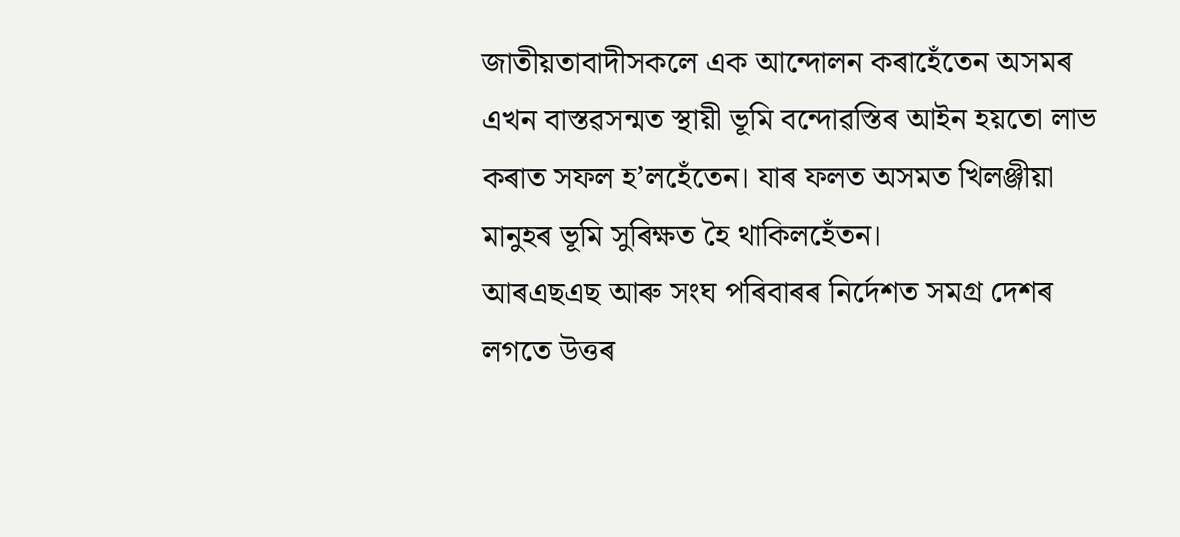জাতীয়তাবাদীসকলে এক আন্দোলন কৰাহেঁতেন অসমৰ এখন বাস্তৱসন্মত স্থায়ী ভূমি বন্দোৱস্তিৰ আইন হয়তো লাভ কৰাত সফল হ’লহেঁতেন। যাৰ ফলত অসমত খিলঞ্জীয়া মানুহৰ ভূমি সুৰিক্ষত হৈ থাকিলহেঁতন।
আৰএছএছ আৰু সংঘ পৰিবাৰৰ নিৰ্দেশত সমগ্ৰ দেশৰ লগতে উত্তৰ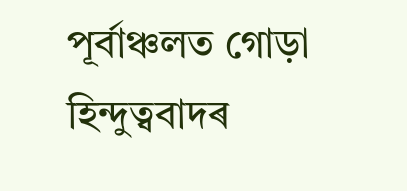পূৰ্বাঞ্চলত গোড়া হিন্দুত্ববাদৰ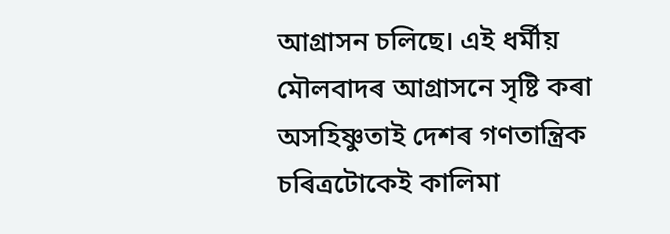আগ্ৰাসন চলিছে। এই ধৰ্মীয় মৌলবাদৰ আগ্ৰাসনে সৃষ্টি কৰা অসহিষ্ণুতাই দেশৰ গণতান্ত্ৰিক চৰিত্ৰটোকেই কালিমা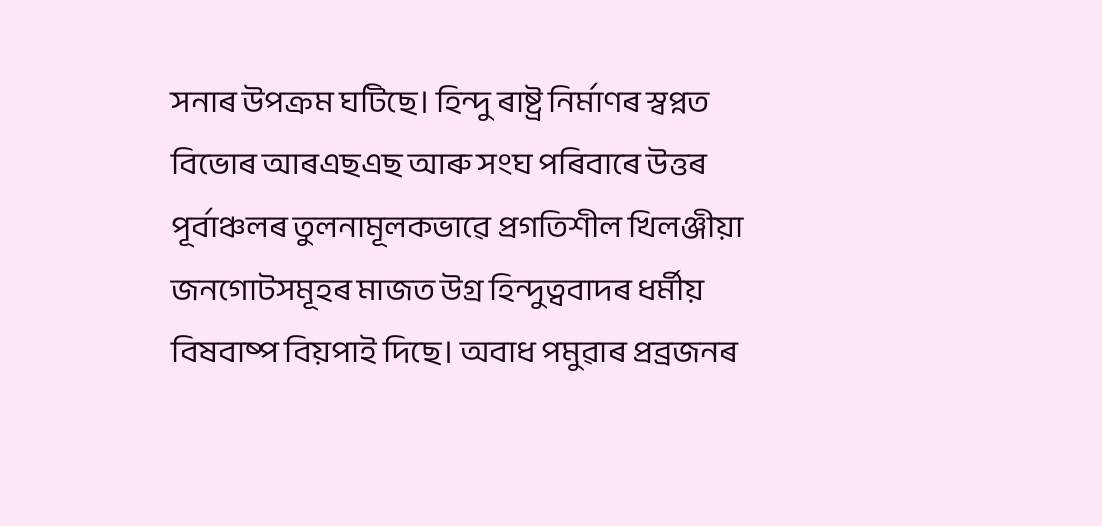সনাৰ উপক্ৰম ঘটিছে। হিন্দু ৰাষ্ট্ৰ নিৰ্মাণৰ স্বপ্নত বিভোৰ আৰএছএছ আৰু সংঘ পৰিবাৰে উত্তৰ পূৰ্বাঞ্চলৰ তুলনামূলকভাৱে প্ৰগতিশীল খিলঞ্জীয়া জনগোটসমূহৰ মাজত উগ্ৰ হিন্দুত্ববাদৰ ধৰ্মীয় বিষবাষ্প বিয়পাই দিছে। অবাধ পমুৱাৰ প্ৰব্ৰজনৰ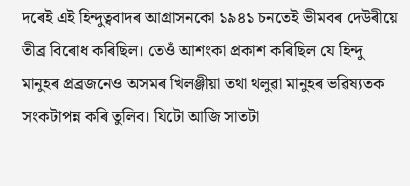দৰেই এই হিন্দুত্ববাদৰ আগ্ৰাসনকো ১৯৪১ চনতেই ভীমবৰ দেউৰীয়ে তীব্ৰ বিৰোধ কৰিছিল। তেওঁ আশংকা প্ৰকাশ কৰিছিল যে হিন্দু মানুহৰ প্ৰব্ৰজনেও অসমৰ খিলঞ্জীয়া তথা থলুৱা মানুহৰ ভৱিষ্যতক সংকটাপন্ন কৰি তুলিব। যিটো আজি সাতটা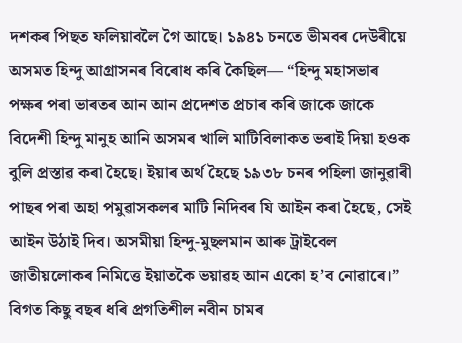দশকৰ পিছত ফলিয়াবলৈ গৈ আছে। ১৯৪১ চনতে ভীমবৰ দেউৰীয়ে অসমত হিন্দু আগ্ৰাসনৰ বিৰোধ কৰি কৈছিল— “হিন্দু মহাসভাৰ পক্ষৰ পৰা ভাৰতৰ আন আন প্ৰদেশত প্ৰচাৰ কৰি জাকে জাকে বিদেশী হিন্দু মানুহ আনি অসমৰ খালি মাটিবিলাকত ভৰাই দিয়া হওক বুলি প্ৰস্তাৱ কৰা হৈছে। ইয়াৰ অৰ্থ হৈছে ১৯৩৮ চনৰ পহিলা জানুৱাৰী পাছৰ পৰা অহা পমুৱাসকলৰ মাটি নিদিবৰ যি আইন কৰা হৈছে, সেই আইন উঠাই দিব। অসমীয়া হিন্দু-মুছলমান আৰু ট্ৰাইবেল জাতীয়লোকৰ নিমিত্তে ইয়াতকৈ ভয়াৱহ আন একো হ’ব নোৱাৰে।”
বিগত কিছু বছৰ ধৰি প্ৰগতিশীল নবীন চামৰ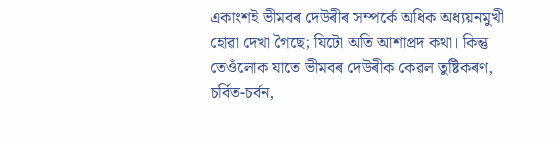একাংশই ভীমবৰ দেউৰীৰ সম্পৰ্কে অধিক অধ্যয়নমুখী হোৱা দেখা গৈছে; যিটো অতি আশাপ্ৰদ কথা। কিন্তু তেওঁলোক যাতে ভীমবৰ দেউৰীক কেৱল তুষ্টিকৰণ, চৰ্বিত-চৰ্বন,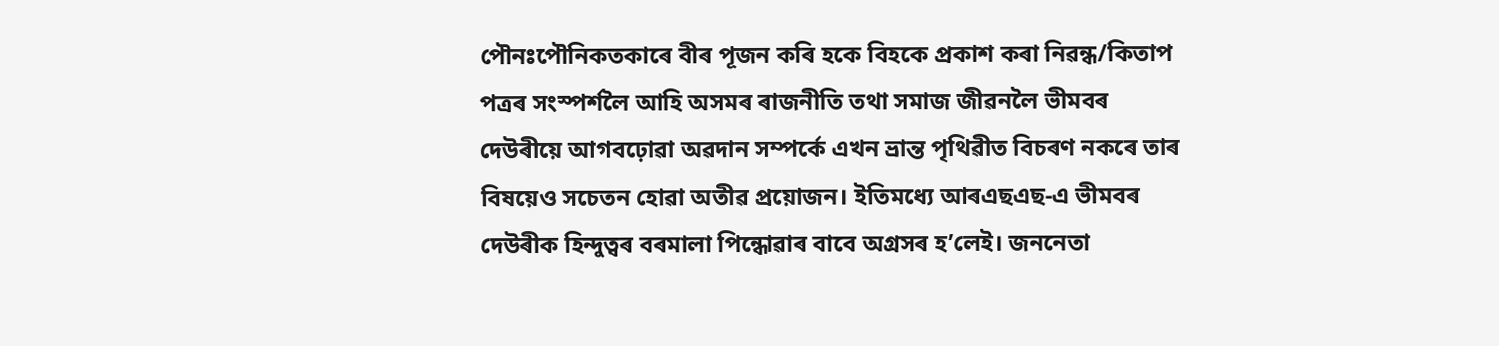পৌনঃপৌনিকতকাৰে বীৰ পূজন কৰি হকে বিহকে প্ৰকাশ কৰা নিৱন্ধ/কিতাপ পত্ৰৰ সংস্পৰ্শলৈ আহি অসমৰ ৰাজনীতি তথা সমাজ জীৱনলৈ ভীমবৰ দেউৰীয়ে আগবঢ়োৱা অৱদান সম্পৰ্কে এখন ভ্ৰান্ত পৃথিৱীত বিচৰণ নকৰে তাৰ বিষয়েও সচেতন হোৱা অতীৱ প্ৰয়োজন। ইতিমধ্যে আৰএছএছ-এ ভীমবৰ দেউৰীক হিন্দুত্বৰ বৰমালা পিন্ধোৱাৰ বাবে অগ্ৰসৰ হ’লেই। জননেতা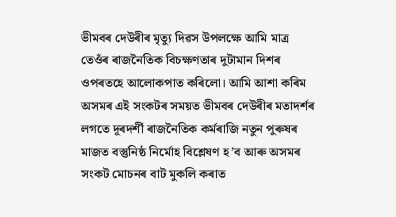ভীমবৰ দেউৰীৰ মৃত্যু দিৱস উপলক্ষে আমি মাত্ৰ তেওঁৰ ৰাজনৈতিক বিচক্ষণতাৰ দুটামান দিশৰ ওপৰতহে আলোকপাত কৰিলো। আমি আশা কৰিম অসমৰ এই সংকটৰ সময়ত ভীমবৰ দেউৰীৰ মতাদৰ্শৰ লগতে দূৰদৰ্শী ৰাজনৈতিক কৰ্মৰাজি নতুন পুৰুষৰ মাজত বস্তুনিষ্ঠ নিৰ্মোহ বিশ্লেষণ হ’ব আৰু অসমৰ সংকট মোচনৰ বাট মুকলি কৰাত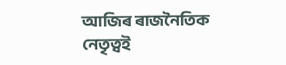আজিৰ ৰাজনৈতিক নেতৃত্বই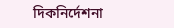দিকনিৰ্দেশনা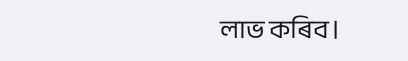লাভ কৰিব।